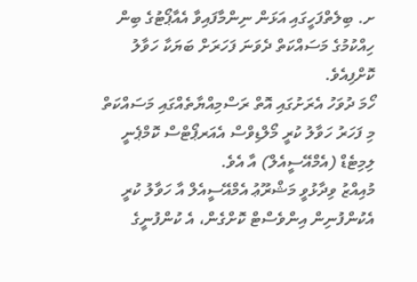ށ. ބިލެތްފަހީގައި އަޅަން ނިންމާފައިވާ އެއާޕޯޓުގެ ބިން ހިއްކުމުގެ މަސައްކަތް ދެވަނަ ފަހަރަށް ބަޔަކާ ހަވާލު ކޮށްފިއެވެ.
ހޯމަ ދުވަހު އެރަށުގައި އޮތް ރަސްމިއްޔާތެއްގައި މަސައްކަތް މި ފަހަރު ހަވާލު ކުރީ މޯލްޑިވްސް އެއަރޕޯޓްސް ކޮމްޕެނީ ލިމިޓެޑް (އެމްއޭސީއެލް) އާ އެވެ.
މުއިއްޒު ވިދާޅުވީ މަޝްރޫޢު އެމްއޭސީއެލް އާ ހަވާލު ކުރީ އެކުންފުނިން އިންވެސްޓް ކޮށްގެން، އެ ކުންފުނީގެ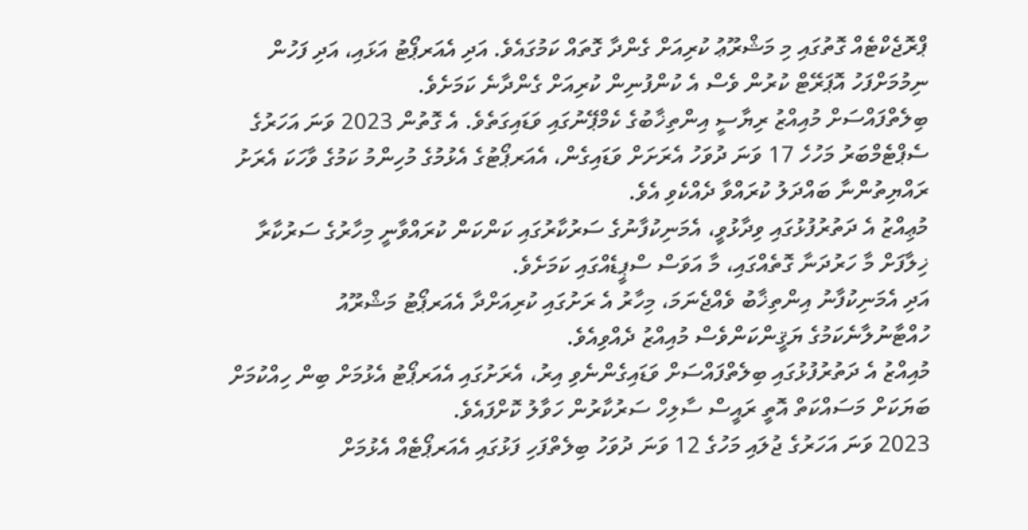ޕްރޮޖެކްޓެއް ގޮތުގައި މި މަޝްރޫޢު ކުރިއަށް ގެންދާ ގޮތައް ކަމުގައެވެ. އަދި އެއަރޕޯޓު އަޅައި، އަދި ފަހުން ނިމުމަށްފަހު އޮޕަރޭޓް ކުރުން ވެސް އެ ކުންފުނިން ކުރިއަށް ގެންދާނެ ކަމަށެވެ.
ބިލެތްފައްސަށް މުއިއްޒު ރިޔާސީ އިންތިޚާބުގެ ކެމްޕޭނުގައި ވަޑައިގަތެވެ. އެ ގޮތުން 2023 ވަނަ އަހަރުގެ ސެޕްޓެމްބަރު މަހުހެ 17 ވަނަ ދުވަހު އެރަށަށް ވަޑައިގެން، އެއަރޕޯޓުގެ އެޅުމުގެ މުހިންމު ކަމުގެ ވާހަކަ އެރަށު ރައްޔިތުންނާ ބައްދަލު ކުރައްވާ ދެއްކެވި އެވެ.
މުޢިއްޒު އެ ދަތުރުފުޅުގައި ވިދާޅުވީ، އެމަނިކުފާނުގެ ސަރުކާރުގައި ކަންކަން ކުރައްވާނީ މިހާރުގެ ސަރުކާރާ ޚިލާފަށް މާ ހަރުދަނާ ގޮތެއްގައި، މާ އަވަސް ސްޕީޑެއްގައި ކަމަށެވެ.
އަދި އެމަނިކުފާނު އިންތިޚާބު ވެއްޖެނަމަ، މިހާރު އެ ރަށުގައި ކުރިއަށްދާ އެއަރޕޯޓު މަޝްރޫއު ހުއްޓާނުލާނެކަމުގެ ޔަޤީންކަންވެސް މުއިއްޒު ދެއްވިއެވެ.
މުއިއްޒު އެ ދަތުރުފުޅުގައި ބިލެތްފައްސަށް ވަޑައިގެންނެވި އިރު، އެރަށުގައި އެއަރޕޯޓު އެޅުމަށް ބިން ހިއްކުމަށް ބަޔަކަށް މަސައްކަތް އޮތީ ރައީސް ސާލިހް ސަރުކާރުން ހަވާލު ކޮށްފައެވެ.
2023 ވަނަ އަހަރުގެ ޖުލައި މަހުގެ 12 ވަނަ ދުވަހު ބިލެތްފަހި ފަޅުގައި އެއަރޕޯޓެއް އެޅުމަށް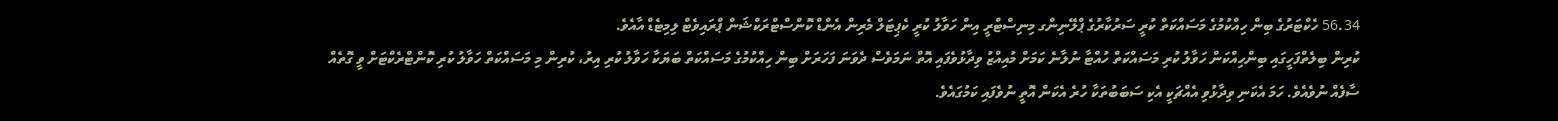56.34 ހެކްޓަރުގެ ބިން ހިއްކުމުގެ މަސައްކަތް ކުރީ ސަރުކާރުގެ ޕްލޭނިންގ މިނިސްޓްރީ އިން ހަވާލު ކުރީ ކެޕިޓަލް މެރިން އެންޑް ކޮންސްޓްރަކްޝަން ޕްރައިވެޓް ލިމިޓެޑް އާއެވެ.
ކުރިން ބިލެތްފަހީގައި ބިންހިއްކަން ހަވާލު ކުރި މަސައްކަތް ހުއްޓާ ނުލާނެ ކަމަށް މުއިއްޒު ވިދާޅުވެފައި އޮތް ނަމަވެސް ދެވަނަ ފަހަރަށް ބިން ހިއްކުމުގެ މަސައްކަތް ބަޔަކާ ހަވާލު ކުރި އިރު، ކުރިން މި މަސައްކަތް ހަވާލު ކުރި ކޮންޓްރެކްޓަށް ވީ ގޮތެއް ސާފެއް ނުވެއެވެ. ހަމަ އެކަނި ވިދާޅުވި އެއްޗަކީ އެކި ސަބަބުތަކާ ހުރެ އެކަން އޮތީ ނުވެފައި ކަމުގައެވެ.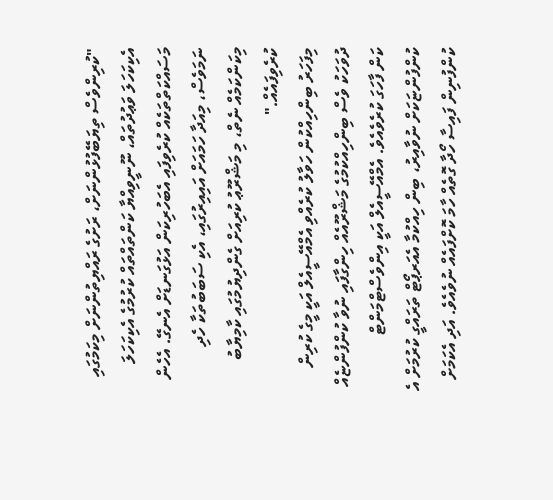"ކުރިންވެސް ތިޔަބޭފުޅުންނަށް، ރަށުގެ ރައްޔިތުންނަށް މިކަމުގައި އެކިކަހަލަ ވަޢުދުތައް، ނޫނީވިއްޔާ ކަންތައްތައް ކުރުމުގެ އެކިކަހަލަ މަސައްކަތްތަކެއް ކުރެވިފައި އެބަހުރިކަން އަޅުގަނޑަށް އެނގޭ. އެހެން ނަމަވެސް، މިއަދާ ހަމައަށް އައިއިރުގައި، އެކި ސަބަބުތަކާ ހެދި މިކަންކަމެއް ނެތް، މި މަޝްރޫޢު ކުރިއަށް ގެންދިޔުމުގައި ކާމިޔާބު ކުރެވިފައެއް."
މިފަހަރު ބިންހިއްކުން ހަވާލު ކުރެއްވި އެމްއޭސީއެލް އަކީ މީގެ ކުރިން ދުވަހަކު ވެސް ބިންހިއްކުމުގެ މަޝްރޫއެއް ހިންގާފައި ނުވާ ކުންފުންޏެއް ކަން ފާހަގަ ކުރެވެއެވެ. އެމްއޭސީއެލް އަކީ އިންވެސްޓްމަންޓް ކުންފުންޏަކަށް ނުވާއިރު، ބިން ހިއްކުމާ އެއަރޕޯޓް ތަރައްގީ ކުރުމަށް އެ ކުންފުނިން ފައިސާ ހޯދާ ގޮތެއް ހާމަ ކޮށްފައެއް ނުވެއެވެ. އަދި އެކަމަށް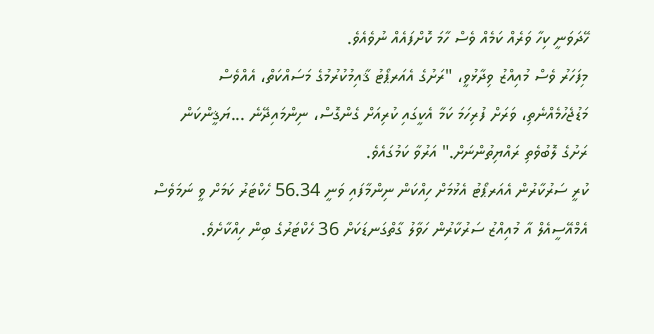ހޭދަވަނީ ކިހާ ވަރެއް ކަމެއް ވެސް ހާމަ ކޮށްފައެއް ނުވެއެވެ.
މިފަހަރު ވެސް މުއިއްޒު ވިދާޅުވީ، "ރަށުގެ އެއަރޕޯޓު ޤާއިމުކުރުމުގެ މަސައްކަތް، އެއްވެސް މަޑުޖެހުމެއްނެތި، ވަރަށް ފުރިހަމަ ކަމާ އެކީގައި ކުރިއަށް ގެންގޮސް، ނިންމައިދޭނެ ...ޔަޤީންކަން ރަށުގެ ލޮބުވެތި ރައްޔިތުންނަށް." އަރުވާ ކަމުގައެވެ.
ކުރީ ސަރުކާރުން އެއަރޕޯޓު އެޅުމަށް ހިއްކަން ނިންމާފައި ވަނީ 56.34 ހެކްޓަރު ކަމަށް ވީ ނަމަވެސް އެމްއޭސީއެލް އާ މުއިއްޒު ސަރުކާރުން ހަވާލު ގާތްގަނޑަކަށް 36 ހެކްޓަރުގެ ބިން ހިއްކާށެވެ.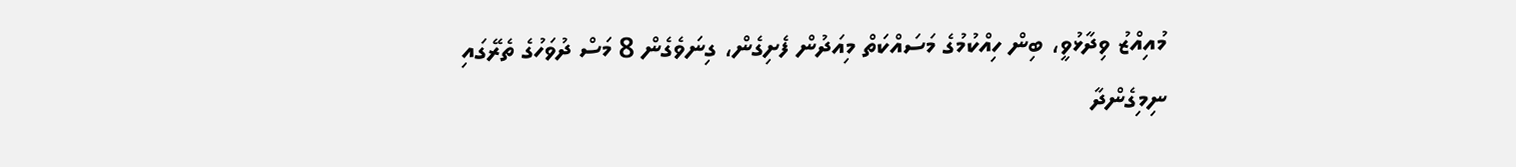މުއިއްޒު ވިދާޅުވީ، ބިން ހިއްކުމުގެ މަސައްކަތް މިއަދުން ފެށިގެން، ގިނަވެގެން 8 މަސް ދުވަހުގެ ތެރޭގައި ނިމިގެންދާ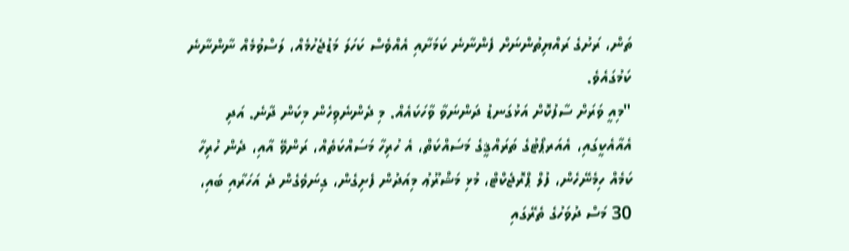ތަން، ރަށުގެ ރައްޔިތުންނަށް ފެންނާނެ ކަމަށާއި އެއްވެސް ކަހަލަ މަޑުޖެހުމެއް، ލަސްވުމެއް ނާންނާނެ ކަމުގައެވެ.
"މިއީ ވަރަށް ސާފުކޮށް އަޅުގަނޑު ދަންނަވާ ވާހަކައެއް. މި ދެންނެވިހެން މިކަން ދާނެ. އަދި އެއާއެކީގައި، އެއަރޕޯޓުގެ ތަރައްޤީގެ މަސައްކަތް، އެ ހުރިހާ މަސައްކަތެއް، ރަންވޭ އާއި، ދެން ހުރިހާ ކަމެއް ހިމެނޭހެން، ފުލް ޕްރޮޖެކްޓް، މުޅި މަޝްރޫޢު މިއަދުން ފެށިގެން، ގިނަވެގެން ދެ އަހަރާއި ބައި، 30 މަސް ދުވަހުގެ ތެރޭގައި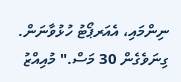ނިންމައި، އެއަރޕޯޓު ހުޅުވާނަން. ގިނަވެގެން 30 މަސް." މުއިއްޒު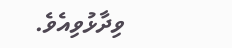ވިދާޅުވިއެވެ.